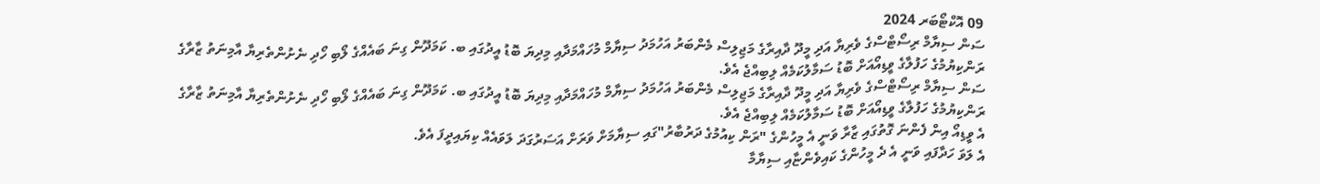09 އޮކްޓޯބަރ 2024
ސަން ސިޔާމް ރިސޯޓްސްގެ ވެރިޔާ އަދި މީދޫ ދާއިރާގެ މަޖިލިސް މެންބަރު އަހުމަދު ސިޔާމް މުހައްމަދާއި މިދިޔަ ބޮޑު އީދުގައި ބ. ކަމަދޫން ގިނަ ބައެއްގެ ލޯބި ހޯދި ނެށުންތެރިޔާ އާމިނަތު ޒާރާގެ ރަންކިޔުމުގެ ހަފުލާގެ ވީޑިއޯއަށް ބޮޑު ސަމާލުކަމެއް ލިބިއްޖެ އެވެ.
ސަން ސިޔާމް ރިސޯޓްސްގެ ވެރިޔާ އަދި މީދޫ ދާއިރާގެ މަޖިލިސް މެންބަރު އަހުމަދު ސިޔާމް މުހައްމަދާއި މިދިޔަ ބޮޑު އީދުގައި ބ. ކަމަދޫން ގިނަ ބައެއްގެ ލޯބި ހޯދި ނެށުންތެރިޔާ އާމިނަތު ޒާރާގެ ރަންކިޔުމުގެ ހަފުލާގެ ވީޑިއޯއަށް ބޮޑު ސަމާލުކަމެއް ލިބިއްޖެ އެވެ.
އެ ވީޑިއޯ އިން ފެންނަ ގޮތުގައި ޒާރާ ވަނީ އެ މީހުންގެ "ރަން ކިއުމުގެ ދަރުބާރު"ގައި ސިޔާމަށް ވަރަށް އަސަރުގަދަ ލަވައެއް ކިޔައިދީފަ އެވެ.
އެ ލަވަ ހަދާފައި ވަނީ އެ ދެ މީހުންގެ ކައިވެންޏާއި ސިޔާމާ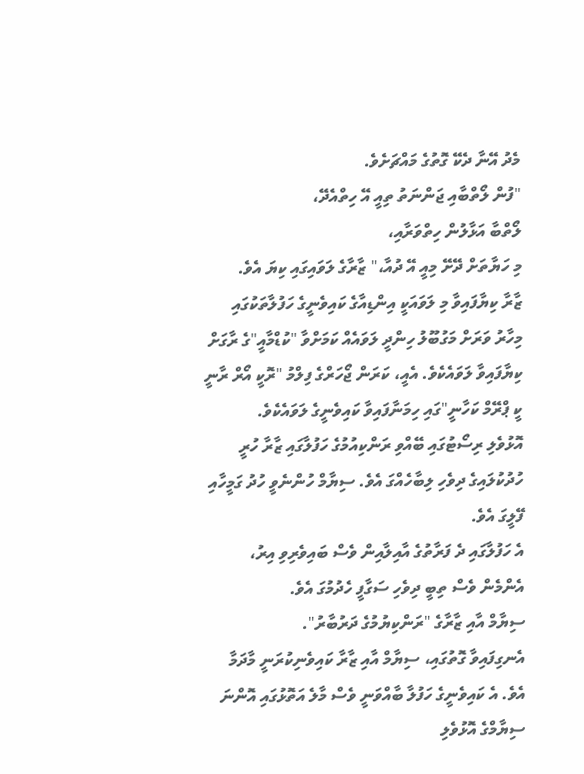މެދު އޭނާ ދެކޭ ގޮތުގެ މައްޗަށެވެ.
"ފުން ލޯތްބާއި ޖަންނަތު ތިއީ އޭ ހިތްއެދޭ،
ލޯތްބާ އަޅާލުން ހިތްވަރާއި،
މި ހަޔާތަށް ދޭށޭ މިއީ އޭ ދުއާ،" ޒާރާގެ ލަވައިގައި ކިޔަ އެވެ.
ޒާރާ ކިޔާފައިވާ މި ލަވައަކީ އިންޑިއާގެ ކައިވެނީގެ ހަފުލާތަކުގައި މިހާރު ވަރަށް މަގުބޫލު ހިންދީ ލަވައެއް ކަމަށްވާ "ކުޑްމާއީ"ގެ ރާގަށް ކިޔާފައިވާ ލަވައެކެވެ. އެއީ، ކަރަން ޖޯހަރްގެ ފިލްމު "ރޮކީ އޯރް ރާނީ ކީ ޕްރޭމް ކަހާނީ"ގައި ހިމަނާފައިވާ ކައިވެނީގެ ލަވައެކެވެ.
އޮޅުވެލި ރިސޯޓުގައި ބޭއްވި ރަންކިއުމުގެ ހަފުލާގައި ޒާރާ ހުރީ ހުދުކުލައިގެ ދިވެހި ލިބާހެއްގަ އެވެ. ސިޔާމް ހުންނެވީ ހުދު ގަމީހާއި ފޭލީގަ އެވެ.
އެ ހަފުލާގައި ދެ ފަރާތުގެ އާއިލާއިން ވެސް ބައިވެރިވި އިރު، އެންމެން ވެސް ތިބީ ދިވެހި ސަގާފީ ހެދުމުގަ އެވެ.
ސިޔާމް އާއި ޒާރާގެ "ރަންކިޔުމުގެ ދަރުބާރު".
އެނގިފައިވާ ގޮތުގައި، ސިޔާމް އާއި ޒާރާ ކައިވެނިކުރަނީ މާދަމާ އެވެ. އެ ކައިވެނީގެ ހަފުލާ ބާއްވަނީ ވެސް މާލެ އަތޮޅުގައި އޮންނަ ސިޔާމްގެ އޮޅުވެލި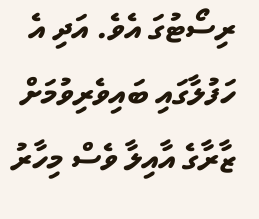ރިސޯޓުގަ އެވެ. އަދި އެ ހަފުލާގައި ބައިވެރިވުމަށް ޒާރާގެ އާއިލާ ވެސް މިހާރު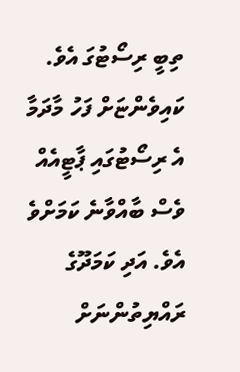ތިބީ ރިސޯޓުގަ އެވެ.
ކައިވެންޏަށް ފަހު މާދަމާ އެ ރިސޯޓުގައި ޕާޓީއެއް ވެސް ބާއްވާނެ ކަމަށްވެ އެވެ. އަދި ކަމަދޫގެ ރައްޔިތުންނަށް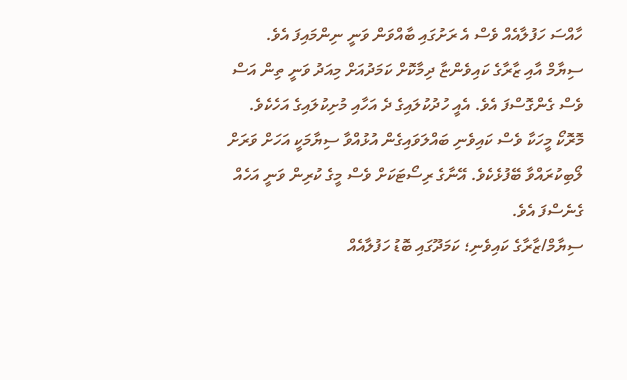ހާއްސަ ހަފުލާއެއް ވެސް އެ ރަށުގައި ބާއްވަން ވަނީ ނިންމައިފަ އެވެ.
ސިޔާމް އާއި ޒާރާގެ ކައިވެންޏާ ދިމާކޮށް ކަމަދުއަށް މިއަދު ވަނީ ތިން އަސް ވެސް ގެންގޮސްފަ އެވެ. އެއީ ހުދުކުލައިގެ ދެ އަހާއި މުށިކުލައިގެ އަހެކެވެ.
މޮރޮކޯ މީހަކާ ވެސް ކައިވެނި ބައްލަވައިގެން އުޅުއްވާ ސިޔާމަކީ އަހަށް ވަރަށް ލޯބިކުރައްވާ ބޭފުޅެކެވެ. އޭނާގެ ރިސޯޓަކަށް ވެސް މީގެ ކުރިން ވަނީ އަހެއް ގެނެސްފަ އެވެ.
ސިޔާމް/ޒާރާގެ ކައިވެނި؛ ކަމަދޫގައި ބޮޑު ހަފުލާއެއް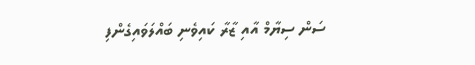ސަން ސިޔާމް އާއި ޒާރާ ކައިވެނި ބައްލަވައިގެންފި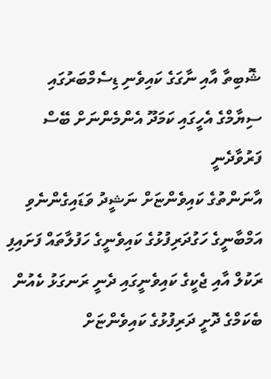ޝޮބިތާ އާއި ނާގަގެ ކައިވެނި ޑިސެމްބަރުގައި
ސިޔާމްގެ އެހީގައި ކަމަދޫ އެންމެންނަށް ބޭސް ފަރުވާދެނީ
އާނަންތުގެ ކައިވެންޏަށް ނަޝީދު ވަޑައިގެންނެވި
އަމްބާނީގެ ހަގުދަރިފުޅުގެ ކައިވެނީގެ ހަފުލާތައް ފަށައިފި
ރަކުލް އާއި ޖެކީގެ ކައިވެނީގައި ދެނީ ރަނގަޅު ކެއުން
ބެކަމްގެ ދޮށީ ދަރިފުޅުގެ ކައިވެންޏަށް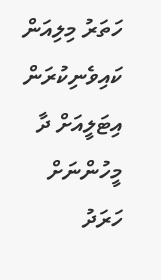ހަތަރު މިލިއަން
ކައިވެނިކުރަން އިޓަލީއަށް ދާ މީހުންނަށް ހަރަދު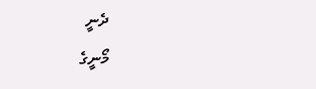ދެނީ
މޯނީގެ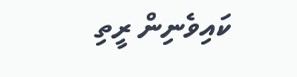ކައިވެނިން ރީތި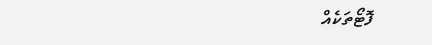ފޮޓޯތަކެއް